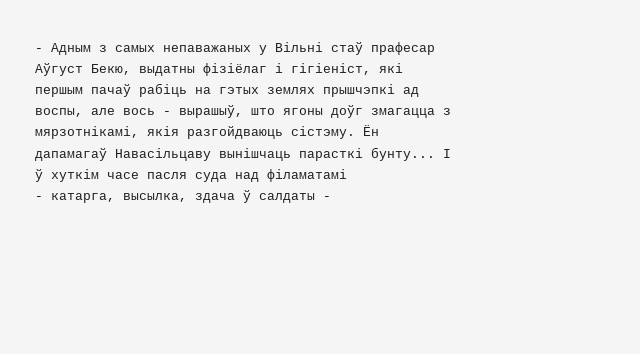- Адным з самых непаважаных у Вільні стаў прафесар Аўгуст Бекю, выдатны фізіёлаг і гігіеніст, які першым пачаў рабіць на гэтых землях прышчэпкі ад воспы, але вось - вырашыў, што ягоны доўг змагацца з мярзотнікамі, якія разгойдваюць сістэму. Ён дапамагаў Навасільцаву вынішчаць парасткі бунту... І ў хуткім часе пасля суда над філаматамі
- катарга, высылка, здача ў салдаты -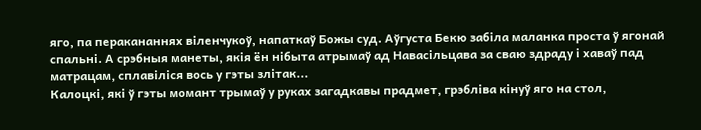яго, па перакананнях віленчукоў, напаткаў Божы суд. Аўгуста Бекю забіла маланка проста ў ягонай спальні. А срэбныя манеты, якія ён нібыта атрымаў ад Навасільцава за сваю здраду і хаваў пад матрацам, сплавіліся вось у гэты злітак...
Калоцкі, які ў гэты момант трымаў у руках загадкавы прадмет, грэбліва кінуў яго на стол,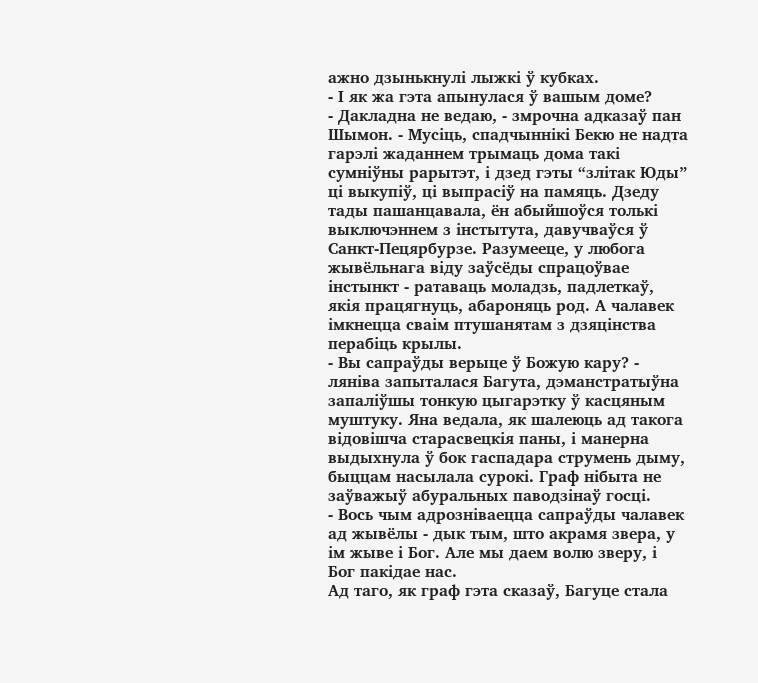ажно дзынькнулі лыжкі ў кубках.
- І як жа гэта апынулася ў вашым доме?
- Дакладна не ведаю, - змрочна адказаў пан Шымон. - Мусіць, спадчыннікі Бекю не надта гарэлі жаданнем трымаць дома такі сумніўны рарытэт, і дзед гэты “злітак Юды” ці выкупіў, ці выпрасіў на памяць. Дзеду тады пашанцавала, ён абыйшоўся толькі выключэннем з інстытута, давучваўся ў Санкт-Пецярбурзе. Разумееце, у любога жывёльнага віду заўсёды спрацоўвае інстынкт - ратаваць моладзь, падлеткаў, якія працягнуць, абароняць род. А чалавек імкнецца сваім птушанятам з дзяцінства перабіць крылы.
- Вы сапраўды верыце ў Божую кару? - ляніва запыталася Багута, дэманстратыўна запаліўшы тонкую цыгарэтку ў касцяным муштуку. Яна ведала, як шалеюць ад такога відовішча старасвецкія паны, і манерна выдыхнула ў бок гаспадара струмень дыму, быццам насылала сурокі. Граф нібыта не заўважыў абуральных паводзінаў госці.
- Вось чым адрозніваецца сапраўды чалавек ад жывёлы - дык тым, што акрамя звера, у ім жыве і Бог. Але мы даем волю зверу, і Бог пакідае нас.
Ад таго, як граф гэта сказаў, Багуце стала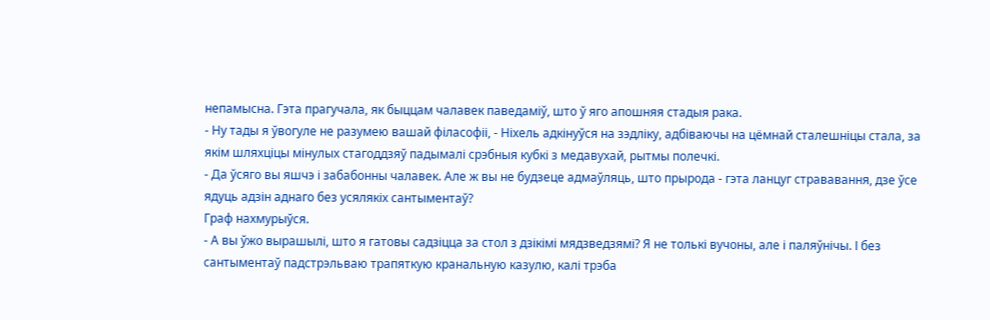непамысна. Гэта прагучала, як быццам чалавек паведаміў, што ў яго апошняя стадыя рака.
- Ну тады я ўвогуле не разумею вашай філасофіі, - Ніхель адкінуўся на зэдліку, адбіваючы на цёмнай сталешніцы стала, за якім шляхціцы мінулых стагоддзяў падымалі срэбныя кубкі з медавухай, рытмы полечкі.
- Да ўсяго вы яшчэ і забабонны чалавек. Але ж вы не будзеце адмаўляць, што прырода - гэта ланцуг стрававання, дзе ўсе ядуць адзін аднаго без усялякіх сантыментаў?
Граф нахмурыўся.
- А вы ўжо вырашылі, што я гатовы садзіцца за стол з дзікімі мядзведзямі? Я не толькі вучоны, але і паляўнічы. І без сантыментаў падстрэльваю трапяткую кранальную казулю, калі трэба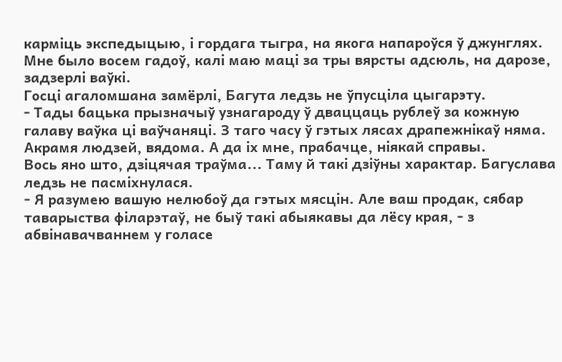карміць экспедыцыю, і гордага тыгра, на якога напароўся ў джунглях. Мне было восем гадоў, калі маю маці за тры вярсты адсюль, на дарозе, задзерлі ваўкі.
Госці агаломшана замёрлі, Багута ледзь не ўпусціла цыгарэту.
- Тады бацька прызначыў узнагароду ў дваццаць рублеў за кожную галаву ваўка ці ваўчаняці. З таго часу ў гэтых лясах драпежнікаў няма. Акрамя людзей, вядома. А да іх мне, прабачце, ніякай справы.
Вось яно што, дзіцячая траўма... Таму й такі дзіўны характар. Багуслава ледзь не пасміхнулася.
- Я разумею вашую нелюбоў да гэтых мясцін. Але ваш продак, сябар таварыства філарэтаў, не быў такі абыякавы да лёсу края, - з абвінавачваннем у голасе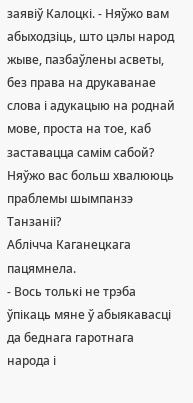заявіў Калоцкі. - Няўжо вам абыходзіць, што цэлы народ жыве, пазбаўлены асветы, без права на друкаванае слова і адукацыю на роднай мове, проста на тое, каб заставацца самім сабой? Няўжо вас больш хвалююць праблемы шымпанзэ Танзаніі?
Аблічча Каганецкага пацямнела.
- Вось толькі не трэба ўпікаць мяне ў абыякавасці да беднага гаротнага народа і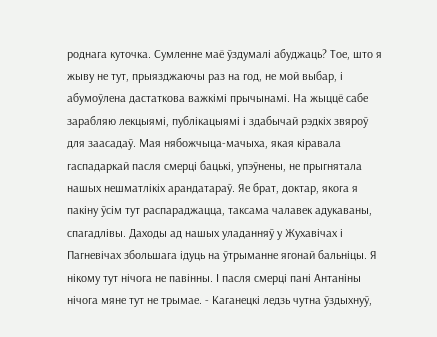роднага куточка. Сумленне маё ўздумалі абуджаць? Тое, што я жыву не тут, прыязджаючы раз на год, не мой выбар, і абумоўлена дастаткова важкімі прычынамі. На жыццё сабе зарабляю лекцыямі, публікацыямі і здабычай рэдкіх звяроў для заасадаў. Мая нябожчыца-мачыха, якая кіравала гаспадаркай пасля смерці бацькі, упэўнены, не прыгнятала нашых нешматлікіх арандатараў. Яе брат, доктар, якога я пакіну ўсім тут распараджацца, таксама чалавек адукаваны, спагадлівы. Даходы ад нашых уладанняў у Жухавічах і Пагневічах збольшага ідуць на ўтрыманне ягонай бальніцы. Я нікому тут нічога не павінны. І пасля смерці пані Антаніны нічога мяне тут не трымае. - Каганецкі ледзь чутна ўздыхнуў,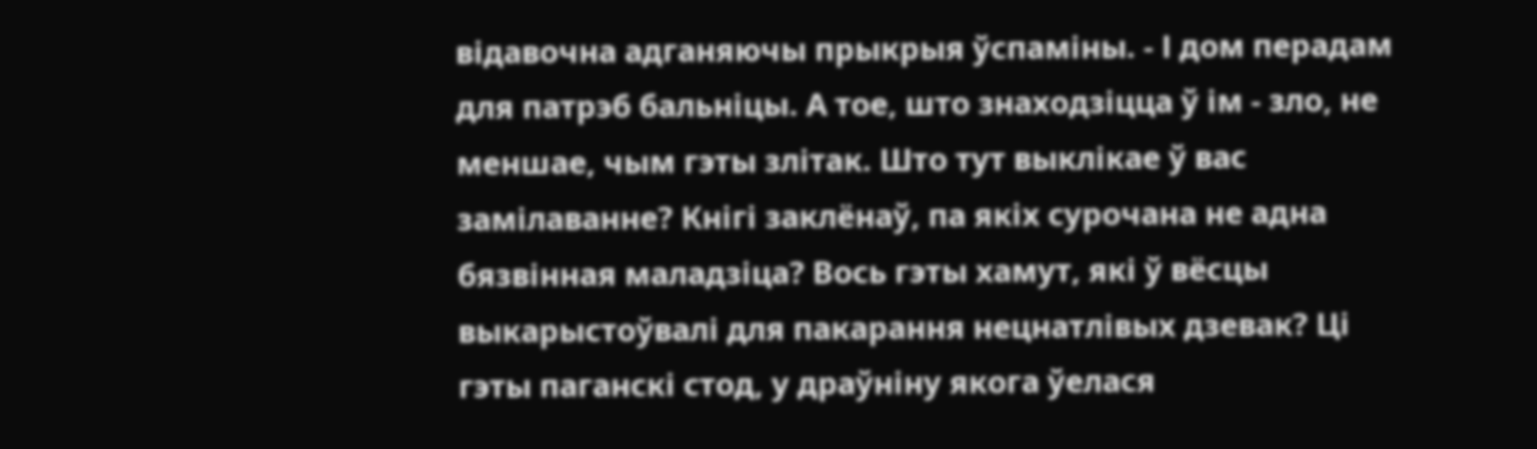відавочна адганяючы прыкрыя ўспаміны. - І дом перадам для патрэб бальніцы. А тое, што знаходзіцца ў ім - зло, не меншае, чым гэты злітак. Што тут выклікае ў вас замілаванне? Кнігі заклёнаў, па якіх сурочана не адна бязвінная маладзіца? Вось гэты хамут, які ў вёсцы выкарыстоўвалі для пакарання нецнатлівых дзевак? Ці гэты паганскі стод, у драўніну якога ўелася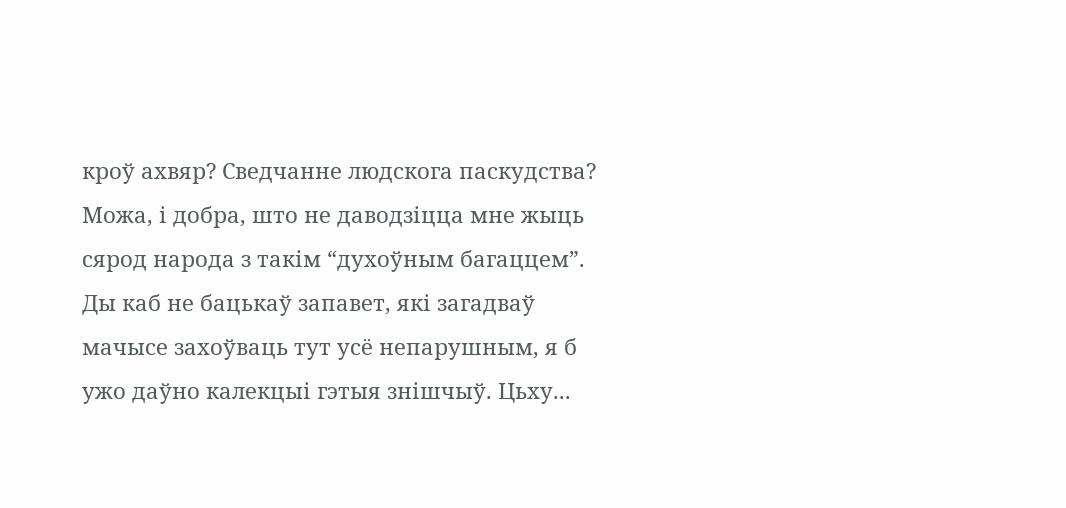кроў ахвяр? Сведчанне людскога паскудства? Можа, і добра, што не даводзіцца мне жыць сярод народа з такім “духоўным багаццем”. Ды каб не бацькаў запавет, які загадваў мачысе захоўваць тут усё непарушным, я б ужо даўно калекцыі гэтыя знішчыў. Цьху...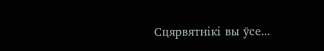Сцярвятнікі вы ўсе...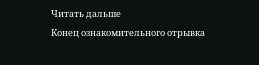Читать дальше
Конец ознакомительного отрывка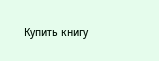Купить книгу